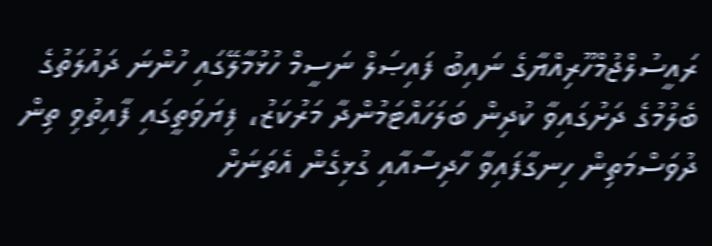ރައީސުލްޖުމްހޫރިއްޔާގެ ނައިބު ފައިޞަލް ނަސީމް ހުޅުމާލޭގައި ހުންނަ ދައުލަތުގެ ބެލުމުގެ ދަށުގައިވާ ކުދިން ބަލަހައްޓަމުންދާ މަރުކަޒު، ފިޔަވަތީގައި ފާއިތުވި ތިން ދުވަސްމަތިން ހިނގާފައިވާ ހާދިސާއާއި ގުޅިގެން އެތަނަށް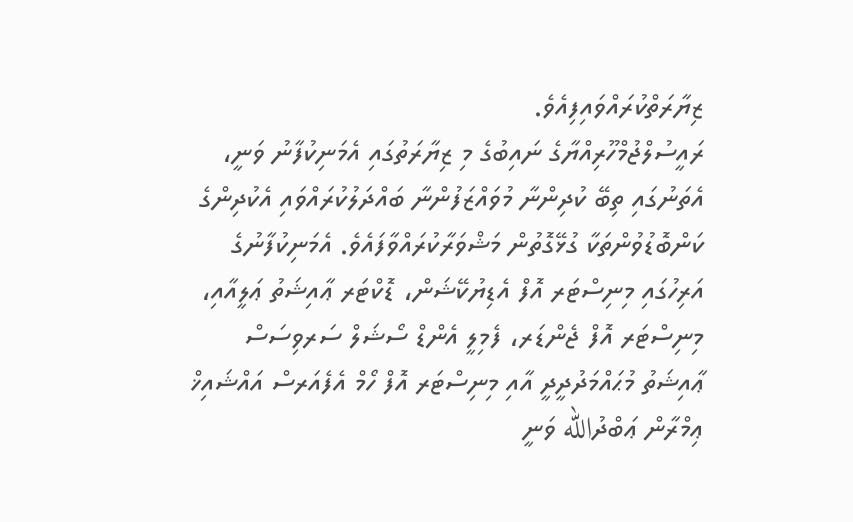ޒިޔާރަތްކުރައްވައިފިއެވެ.
ރައީސުލްޖުމްހޫރިއްޔާގެ ނައިބުގެ މި ޒިޔާރަތުގައި އެމަނިކުފާނު ވަނީ، އެތަނުގައި ތިބޭ ކުދިންނާ މުވައްޒަފުންނާ ބައްދަލުކުރައްވައި އެކުދިންގެ ކަންބޮޑުވުންތަކާ ގުޅޭގޮތުން މަޝްވަރާކުރައްވާފައެވެ. އެމަނިކުފާނުގެ އަރިހުގައި މިނިސްޓަރ އޮފް އެޑިޔުކޭޝަން، ޑޮކްޓަރ ޢާއިޝަތު ޢަލީއާއި، މިނިސްޓަރ އޮފް ޖެންޑަރ، ފެމިލީ އެންޑް ސޯޝަލް ސަރވިސަސް ޢާއިޝަތު މުޙައްމަދުދީދީ އާއި މިނިސްޓަރ އޮފް ހޯމް އެފެއަރސް އައްޝައިޚް ޢިމްރާން ޢަބްދުالله ވަނީ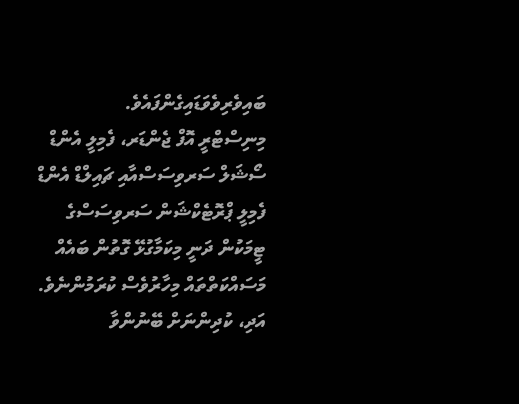ބައިވެރިވެވަޑައިގެންފައެވެ.
މިނިސްޓްރީ އޮފް ޖެންޑަރ، ފެމިލީ އެންޑް ސޯޝަލް ސަރވިސަސްއާއި ޗައިލްޑް އެންޑް ފެމިލީ ޕްރޮޓެކްޝަން ސަރވިސަސްގެ ޓީމަކުން ދަނީ މިކަމާގުޅޭ ގޮތުން ބައެއް މަސައްކަތްތައް މިހާރުވެސް ކުރަމުންނެވެ. އަދި، ކުދިންނަށް ބޭނުންވާ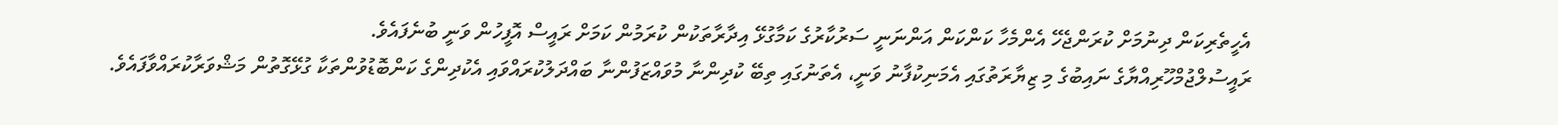އެހީތެރިކަން ދިނުމަށް ކުރަންޖެހޭ އެންމެހާ ކަންކަން އަންނަނީ ސަރުކާރުގެ ކަމާގުޅޭ އިދާރާތަކުން ކުރަމުން ކަމަށް ރައީސް އޮފީހުން ވަނީ ބުނެފައެވެ.
ރައީސުލްޖުމްހޫރިއްޔާގެ ނައިބުގެ މި ޒިޔާރަތުގައި އެމަނިކުފާނު ވަނީ، އެތަނުގައި ތިބޭ ކުދިންނާ މުވައްޒަފުންނާ ބައްދަލުކުރައްވައި އެކުދިންގެ ކަންބޮޑުވުންތަކާ ގުޅޭގޮތުން މަޝްވަރާކުރައްވާފައެވެ.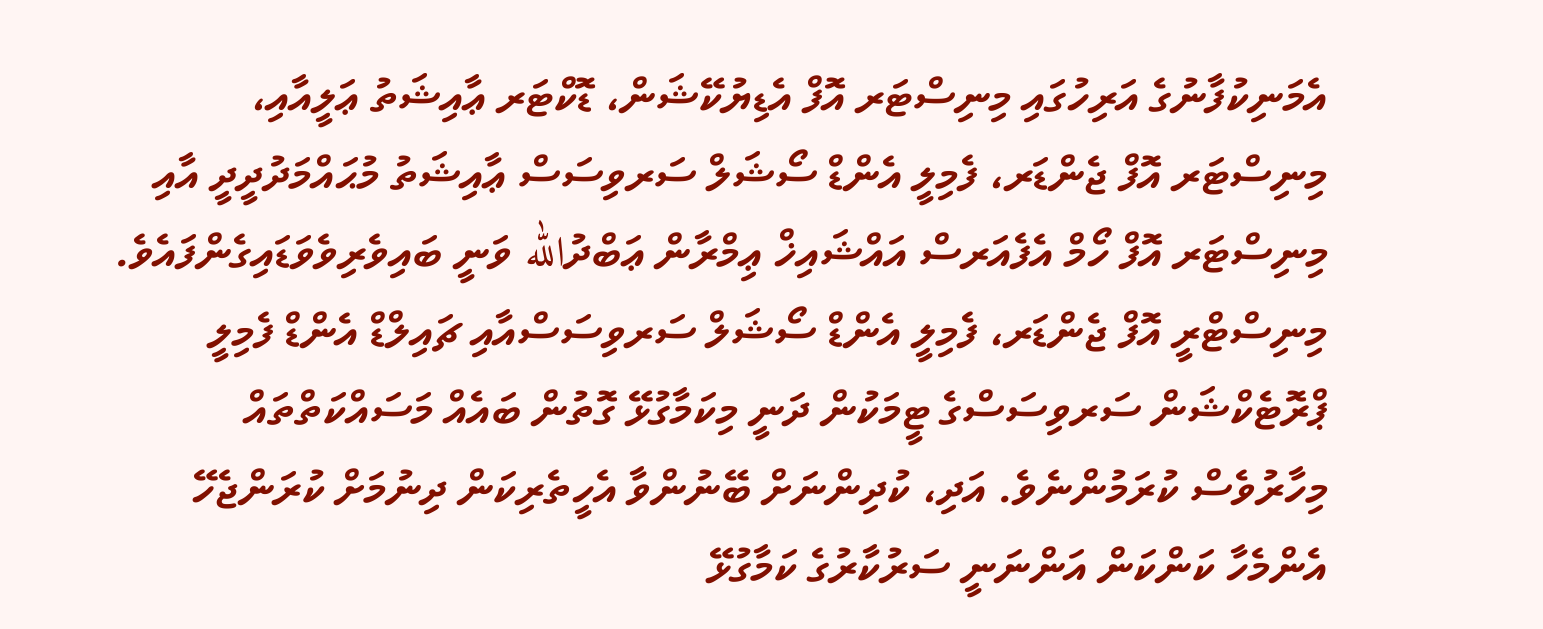އެމަނިކުފާނުގެ އަރިހުގައި މިނިސްޓަރ އޮފް އެޑިޔުކޭޝަން، ޑޮކްޓަރ ޢާއިޝަތު ޢަލީއާއި، މިނިސްޓަރ އޮފް ޖެންޑަރ، ފެމިލީ އެންޑް ސޯޝަލް ސަރވިސަސް ޢާއިޝަތު މުޙައްމަދުދީދީ އާއި މިނިސްޓަރ އޮފް ހޯމް އެފެއަރސް އައްޝައިޚް ޢިމްރާން ޢަބްދުالله ވަނީ ބައިވެރިވެވަޑައިގެންފައެވެ.
މިނިސްޓްރީ އޮފް ޖެންޑަރ، ފެމިލީ އެންޑް ސޯޝަލް ސަރވިސަސްއާއި ޗައިލްޑް އެންޑް ފެމިލީ ޕްރޮޓެކްޝަން ސަރވިސަސްގެ ޓީމަކުން ދަނީ މިކަމާގުޅޭ ގޮތުން ބައެއް މަސައްކަތްތައް މިހާރުވެސް ކުރަމުންނެވެ. އަދި، ކުދިންނަށް ބޭނުންވާ އެހީތެރިކަން ދިނުމަށް ކުރަންޖެހޭ އެންމެހާ ކަންކަން އަންނަނީ ސަރުކާރުގެ ކަމާގުޅޭ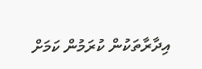އިދާރާތަކުން ކުރަމުން ކަމަށް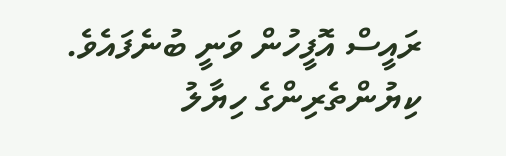ރައީސް އޮފީހުން ވަނީ ބުނެފައެވެ.
ކިޔުންތެރިންގެ ހިޔާލު